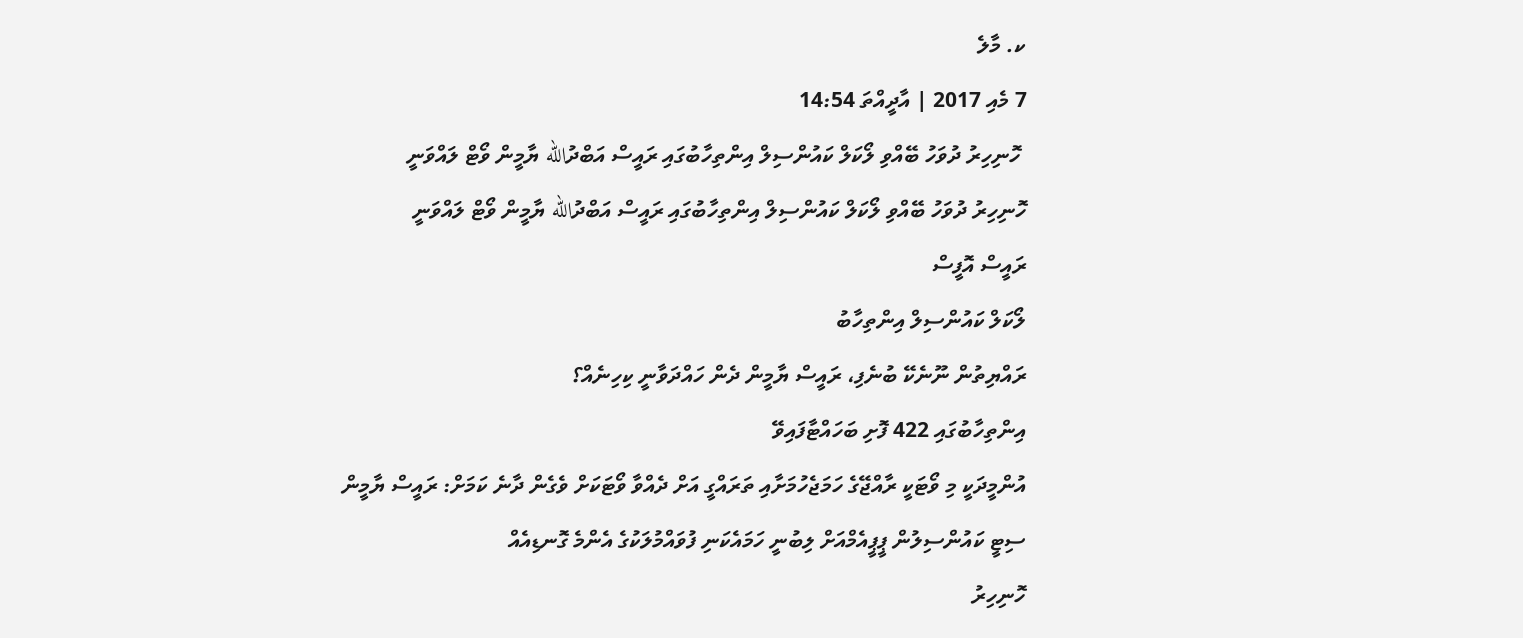ކ. މާލެ
7 މެއި 2017 | އާދީއްތަ 14:54
 ހޮނިހިރު ދުވަހު ބޭއްވި ލޯކަލް ކައުންސިލް އިންތިހާބުގައި ރައީސް އަބްދުالله ޔާމީން ވޯޓް ލައްވަނީ
ހޮނިހިރު ދުވަހު ބޭއްވި ލޯކަލް ކައުންސިލް އިންތިހާބުގައި ރައީސް އަބްދުالله ޔާމީން ވޯޓް ލައްވަނީ
ރައީސް އޮފީސް
ލޯކަލް ކައުންސިލް އިންތިހާބު
ރައްޔިތުން ނޫނެކޭ ބުނެފި، ރައީސް ޔާމީން ދެން ހައްދަވާނީ ކިހިނެއް؟
އިންތިހާބުގައި 422 ފޮށި ބަހައްޓާފައިވޭ
އުންމީދަކީ މި ވޯޓަކީ ރާއްޖޭގެ ހަމަޖެހުމަށާއި ތަރައްގީ އަށް ދެއްވާ ވޯޓަކަށް ވެގެން ދާނެ ކަމަށް: ރައީސް ޔާމީން
ސިޓީ ކައުންސިލުން ޕީޕީއެމްއަށް ލިބުނީ ހަމައެކަނި ފުވައްމުލަކުގެ އެންމެ ގޮނޑިއެއް
ހޮނިހިރު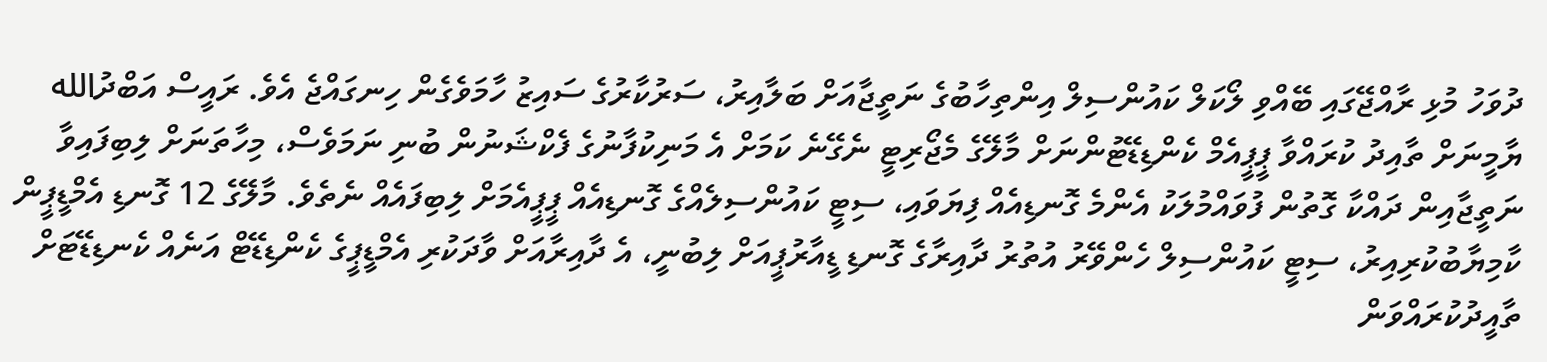ދުވަހު މުޅި ރާއްޖޭގައި ބޭއްވި ލޯކަލް ކައުންސިލް އިންތިހާބުގެ ނަތީޖާއަށް ބަލާއިރު، ސަރުކާރުގެ ސައިޒު ހާމަވެގެން ހިނގައްޖެ އެވެ. ރައީސް އަބްދުالله ޔާމީނަށް ތާއިދު ކުރައްވާ ޕީޕީއެމް ކެންޑިޑޭޓުންނަށް މާލޭގެ މެޖޯރިޓީ ނެގޭނެ ކަމަށް އެ މަނިކުފާނުގެ ފެކްޝަނުން ބުނި ނަމަވެސް، މިހާތަނަށް ލިބިފައިވާ ނަތީޖާއިން ދައްކާ ގޮތުން ފުވައްމުލަކު އެންމެ ގޮނޑިއެއް ފިޔަވައި، ސިޓީ ކައުންސިލެއްގެ ގޮނޑިއެއް ޕީޕީއެމަށް ލިބިފައެއް ނެތެވެ. މާލޭގެ 12 ގޮނޑި އެމްޑީޕީން ކާމިޔާބުކުރިއިރު، ސިޓީ ކައުންސިލް ހެންވޭރު އުތުރު ދާއިރާގެ ގޮނޑި ޑީއާރުޕީއަށް ލިބުނީ، އެ ދާއިރާއަށް ވާދަކުރި އެމްޑީޕީގެ ކެންޑިޑޭޓް އަނެއް ކެނޑިޑޭޓަށް ތާއީދުކުރައްވަން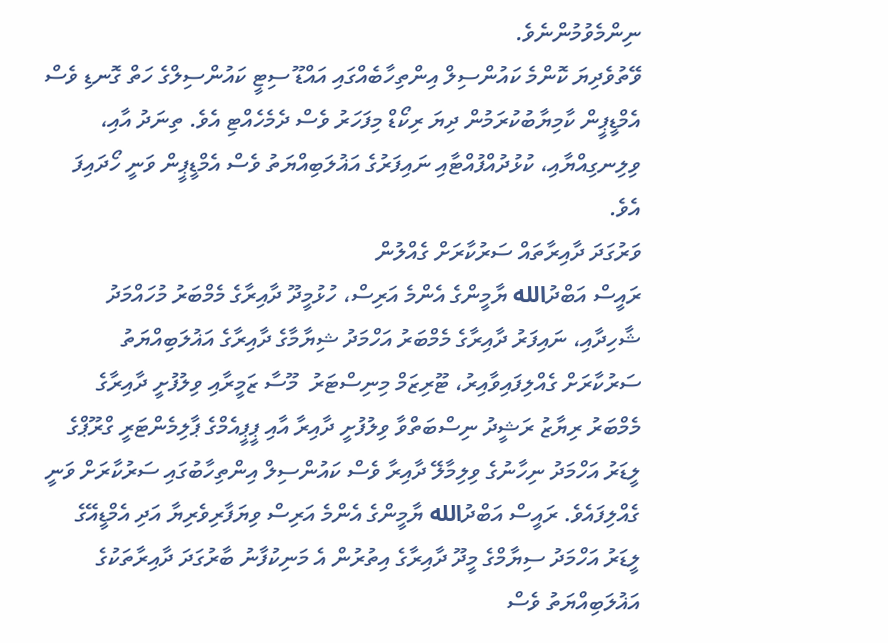ނިންމެވުމުންނެވެ.
ވޭތުވެދިޔަ ކޮންމެ ކައުންސިލް އިންތިހާބެއްގައި އައްޑޫ ސިޓީ ކައުންސިލްގެ ހަތް ގޮނޑި ވެސް އެމްޑީޕީން ކާމިޔާބުކުރަމުން ދިޔަ ރިކޯޑް މިފަހަރު ވެސް ދެމެހެއްޓި އެވެ. ތިނަދު އާއި، ވިލިނގިއްޔާއި، ކުޅުދުއްފުއްޓާއި ނައިފަރުގެ އަޣުލަބިއްޔަތު ވެސް އެމްޑީޕީން ވަނީ ހޯދައިފަ އެވެ.
ވަރުގަދަ ދާއިރާތައް ސަރުކާރަށް ގެއްލުން
ރައީސް އަބްދުالله ޔާމީންގެ އެންމެ އަރިސް، ހުޅުމީދޫ ދާއިރާގެ މެމްބަރު މުހައްމަދު ޝާހިދާއި، ނައިފަރު ދާއިރާގެ މެމްބަރު އަހްމަދު ޝިޔާމާގެ ދާއިރާގެ އަޣުލަބިއްޔަތު ސަރުކާރަށް ގެއްލިފައިވާއިރު، ޓޫރިޒަމް މިނިސްޓަރު  މޫސާ ޒަމީރާއި ވިލުފުށީ ދާއިރާގެ މެމްބަރު ރިޔާޒު ރަޝީދު ނިސްބަތްވާ ވިލުފުށީ ދާއިރާ އާއި ޕީޕީއެމްގެ ޕާލިމެންޓަރީ ގްރޫޕްގެ ލީޑަރު އަހްމަދު ނިހާނުގެ ވިލިމާލޭ ދާއިރާ ވެސް ކައުންސިލް އިންތިހާބުގައި ސަރުކާރަށް ވަނީ ގެއްލިފައެވެ. ރައީސް އަބްދުالله ޔާމީންގެ އެންމެ އަރިސް ވިޔަފާރިވެރިޔާ އަދި އެމްޑީއޭގެ ލީޑަރު އަހްމަދު ސިޔާމްގެ މީދޫ ދާއިރާގެ އިތުރުން އެ މަނިކުފާނު ބާރުގަދަ ދާއިރާތަކުގެ އަޣުލަބިއްޔަތު ވެސް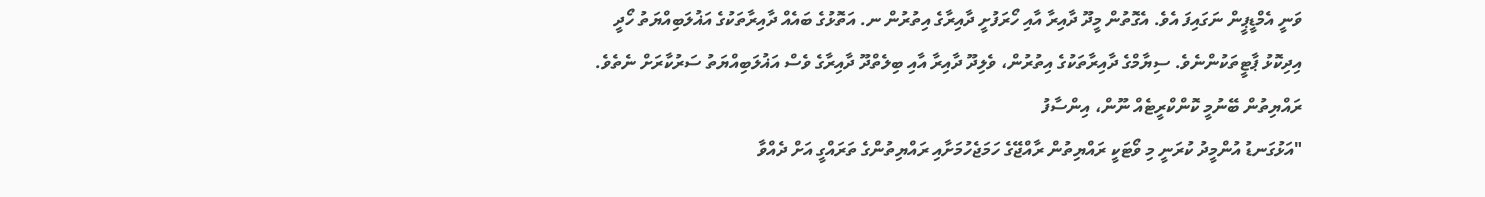ވަނީ އެމްޑީޕީން ނަގައިފަ އެވެ. އެގޮތުން މީދޫ ދާއިރާ އާއި ހޯރަފުށީ ދާއިރާގެ އިތުރުން ނ. އަތޮޅުގެ ބައެއް ދާއިރާތަކުގެ އަޣުލަބިއްޔަތު ހޯދީ އިދިކޮޅު ޕާޓީތަކުންނެވެ. ސިޔާމްގެ ދާއިރާތަކުގެ އިތުރުން، ވެލިދޫ ދާއިރާ އާއި ބިލެތްދޫ ދާއިރާގެ ވެސް އަޣުލަބިއްޔަތު ސަރުކާރަށް ނެތެވެ.
ރައްޔިތުން ބޭނުމީ ކޮންކްރީޓެއް ނޫން، އިންސާފު
"އަޅުގަނޑު އުންމީދު ކުރަނީ މި ވޯޓަކީ ރައްޔިތުން ރާއްޖޭގެ ހަމަޖެހުމަށާއި ރައްޔިތުންގެ ތަރައްގީ އަށް ދެއްވާ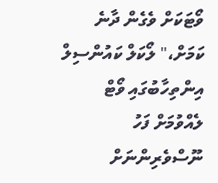ވޯޓަކަށް ވެގެން ދާނެ ކަމަށް،" ލޯކަލް ކައުންސިލް އިންތިހާބުގައި ވޯޓް ލެއްވުމަށް ފަހު ނޫސްވެރިންނަށް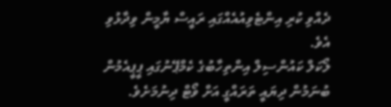ދެއްވި ކުރި އިންޓެވިއުއެއްގައި ރައީސް ޔާމީން ވިދާޅުވި އެވެ.
ލޯކަލް ކައުންސިލް އިންތިހާބުގެ ކެމްޕޭނުގައި ޕީޕީއެމުން ބުނަމުން ދިޔައީ ތަރައްގީ އަށް ވޯޓް ދިނުމަށެވެ.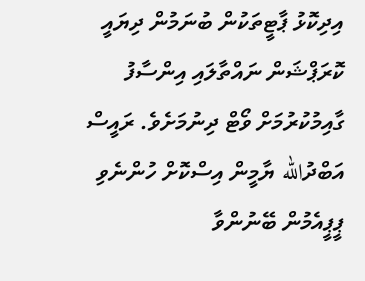އިދިކޮޅު ޕާޓީތަކުން ބުނަމުން ދިޔައީ ކޮރަޕްޝަން ނައްތާލައި އިންސާފު ގާއިމުކުރުމަށް ވޯޓް ދިނުމަށެވެ. ރައީސް އަބްދުالله ޔާމީން އިސްކޮށް ހުންނެވި ޕީޕީއެމުން ބޭނުންވާ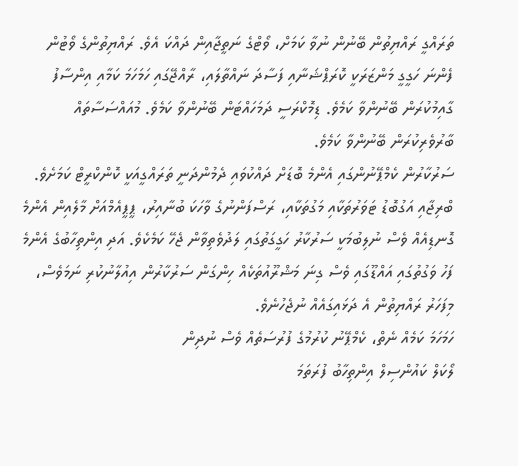ތަރައްގީ ރައްޔިތުން ބޭނުން ނުވާ ކަމަށް، ވޯޓްގެ ނަތީޖާއިން ދައްކަ އެވެ. ރައްޔިތުންގެ ވޯޓުން ފެންނަ ހަގީގީ މަންޒަރަކީ ކޮރަޕްޝަނާއި ފަސާދަ ނައްތާލައި، ރާއްޖޭގައި ހަމަހަމަ ކަމާއި އިންސާފު ގާއިމުކުރަން ބޭނުންވާ ކަމެވެ. ޑިމޮކްރަސީ ދަމަހައްޓަން ބޭނުންވާ ކަމެވެ. މުއައްސަސާތައް ބާރުވެރިކުރަން ބޭނުންވާ ކަމެވެ.
ސަރުކާރުން ކެމްޕޭނުންގައި އެންމެ ބޮޑަށް ދައްކުވައި ދެމުންދަނީ ތަރައްގީއަކީ ކޮންކްރީޓް ކަމަށެވެ. ބްރިޖާއި އަގުބޮޑު ޓަވަރުތަކާއި މަގުތަކާއި، ރަސްފަންނުގެ ވާހަކަ ބުނާއިރު، ޕީޕީއެމްއަށް މާލެއިން އެންމެ ގޮނޑިއެއް ވެސް ނުލިބުމަކީ ސަރުކާރު ހަގީގަތުގައި ލަދުވެތިވާން ޖެހޭ ކަމެކެވެ. އަދި އިންތިހާބުގެ އެންމެ ފަހު ވަގުތުގައި އައްޑޫގައި ވެސް ގިނަ މަޝްރޫއުތަކެއް ހިންގަން ސަރުކާރުން އިއުލާނުކުރި ނަމަވެސް، މިފަހަރު ރައްޔިތުން އެ ދަޅައިގައެއް ނުޖެހުނެވެ.
ހަމަހަމަ ކަމެއް ނެތް، ކެމްޕޭނު ކުރުމުގެ ފުރުސަތެއް ވެސް ނުދިން
ލޯކަލް ކައުންސިލް އިންތިހާބު ފުރަތަމަ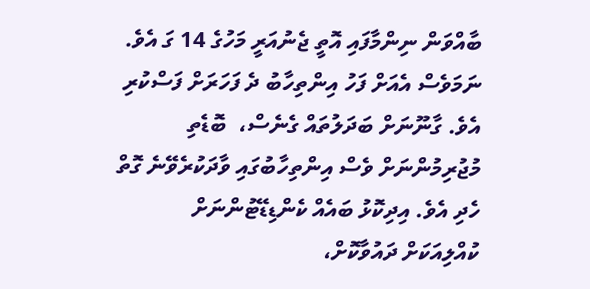ބާއްވަން ނިންމާފައި އޮތީ ޖެނުއަރީ މަހުގެ 14 ގަ އެވެ. ނަމަވެސް އެއަށް ފަހު އިންތިހާބު ދެ ފަހަރަށް ފަސްކުރި އެވެ. ގާނޫނަށް ބަދަލުތައް ގެނެސް،  ބޮޑެތި މުޖުރިމުންނަށް ވެސް އިންތިހާބުގައި ވާދަކުރެވޭނެ ގޮތް ހެދި އެވެ. އިދިކޮޅު ބައެއް ކެންޑިޑޭޓުންނަށް ކުއްލިއަކަށް ދައުވާކޮށް،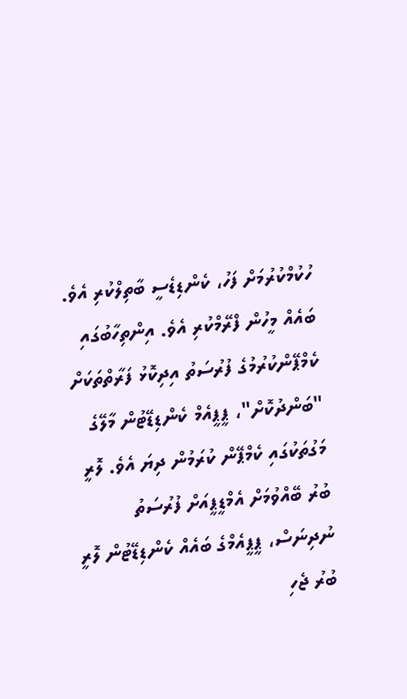ހުކުމްކުރުމަށް ފަހު، ކެންޑިޑެސީ ބާތިލްކުރި އެވެ. ބައެއް މީހުން ފްރޭމްކުރި އެވެ. އިންތިހާބުގައި ކެމްޕޭންކުރުމުގެ ފުރުސަތު އިދިކޮޅު ފަރާތްތަކަށް "ބަންދުކޮށް"، ޕީޕީއެމް ކެންޑިޑޭޓުން މާލޭގެ މަގުތަކުގައި ކެމްޕޭން ކުރަމުން ދިޔަ އެވެ. ލޮރީ ބުރު ބޭއްވުމަށް އެމްޑީޕީއަށް ފުރުސަތު ނުދިނަސް، ޕީޕީއެމްގެ ބައެއް ކެންޑިޑޭޓުން ލޮރީ ބުރު ޖެހި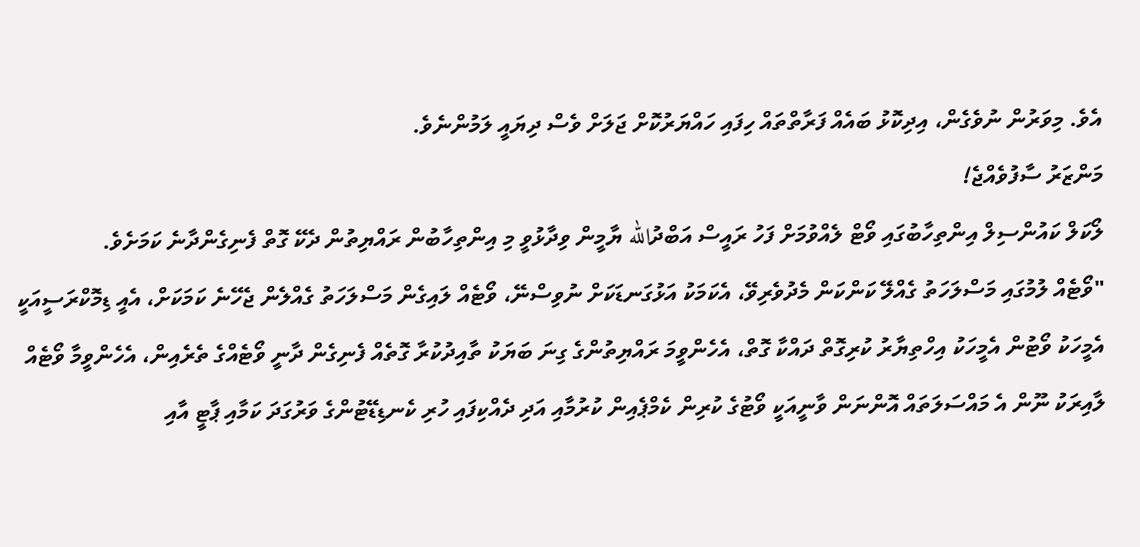އެވެ. މިވަރުން ނުވެގެން، އިދިކޮޅު ބައެއް ފަރާތްތައް ހިފައި ހައްޔަރުކޮށް ޖަލަށް ވެސް ދިޔައީ ލަމުންނެވެ.
މަންޒަރު ސާފުވެއްޖެ!
ލޯކަލް ކައުންސިލް އިންތިހާބުގައި ވޯޓް ލެއްވުމަށް ފަހު ރައީސް އަބްދުالله ޔާމީން ވިދާޅުވީ މި އިންތިހާބުން ރައްޔިތުން ދެކޭ ގޮތް ފެނިގެންދާނެ ކަމަށެވެ.
"ވޯޓެއް ލުމުގައި މަސްލަހަތު ގެއްލޭ ކަންކަން މެދުވެރިވޭ، އެކަމަކު އަޅުގަނޑަކަށް ނުވިސްނޭ، ވޯޓެއް ލައިގެން މަސްލަހަތު ގެއްލެން ޖެހޭނެ ކަމަކަށް، އެއީ ޑިމޮކްރަސީއަކީ އެމީހަކު ވޯޓުން އެމީހަކު އިހްތިޔާރު ކުރިގޮތް ދައްކާ ގޮތް، އެހެންވީމަ ރައްޔިތުންގެ ގިނަ ބަޔަކު ތާއިދުކުރާ ގޮތެއް ފެނިގެން ދާނީ ވޯޓެއްގެ ތެރެއިން، އެހެންވީމާ ވޯޓެއް ލާއިރަކު ނޫން އެ މައްސަލަތައް އޮންނަން ވާނީއަކީ ވޯޓުގެ ކުރިން ކެމްޕެއިން ކުރުމާއި އަދި ދެއްކިފައި ހުރި ކެނޑިޑޭޓުންގެ ވަރުގަދަ ކަމާއި ޕާޓީ އާއި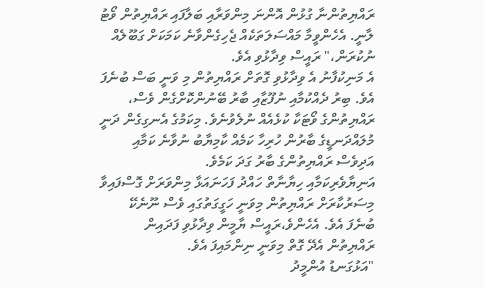ރައްޔިތުންނާ ގުޅުން އޮންނަ މިންވަރާއި ބަލާފައި ރައްޔިތުން ވޯޓު ލާނީ. އެހެންވީމާ މައްސަލަތަކެއް ޖެހިގެންވާނެ ކަމަކަށް ގަބޫލެއް ނުކުރަން،" ރައީސް ވިދާޅުވި އެވެ.
އެ މަނިކުފާނު އެ ވިދާޅުވި ގޮތަށް ރައްޔިތުން މި ވަނީ ބަސް ބުނެފަ އެވެ. ބިރު ދެއްކުމާއި ނުފޫޒާއި ބާރު ބޭނުންކޮށްގެން ވެސް، ރައްޔިތުންގެ ވޯޓަކާ ކުޅެއެއް ނުލެވުނެވެ. މިކަމުގެ އެނގިގެން ދަނީ މުލައްދަނޑީގެ ބާރުން ހުރިހާ ކަމެއް ކާމިޔާބު ނުވާނެ ކަމާއި އަދިވެސް ރައްޔިތުންގެ ބާރު ގަދަ ކަމެވެ.
އަނިޔާވެރިކަމާއި ހިޔާނާތް ހައްދު ފަހަނައަޅާ މިންވަރަށް ގޮސްފައިވާ  މިސަރުކާރަށް ރައްޔިތުން މިވަނީ ހަގީގަތުގައި ވެސް ނޫނެކޭ ބުނެފަ އެވެ. އެހެންވެ،ރައީސް ޔާމީން ވިދާޅުވި ފަދައިން ރައްޔިތުން އެދޭ ގޮތް މިވަނީ ނިންމައިފަ އެވެ.
"އަޅުގަނޑު އުންމީދު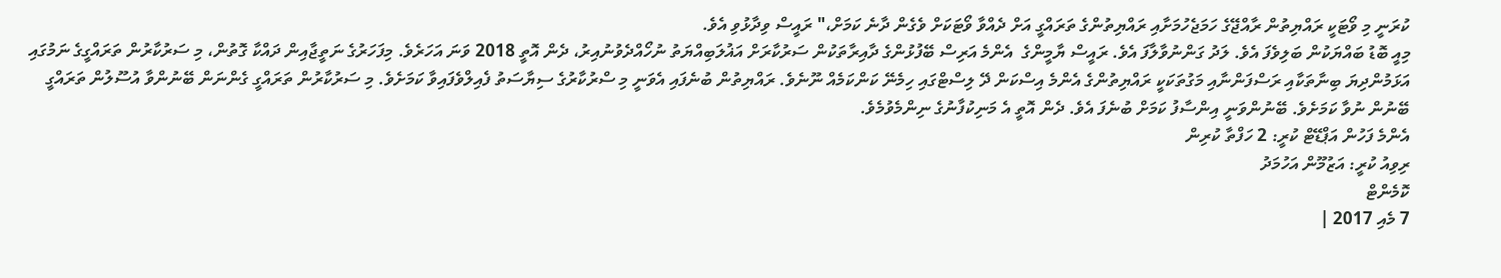ކުރަނީ މި ވޯޓަކީ ރައްޔިތުން ރާއްޖޭގެ ހަމަޖެހުމަށާއި ރައްޔިތުންގެ ތަރައްގީ އަށް ދެއްވާ ވޯޓަކަށް ވެގެން ދާނެ ކަމަށް،" ރައީސް ވިދާޅުވި އެވެ.
މިއީ ބޮޑު ބައްޔަކުން ބަލިވެފަ އެވެ. ލަދު ގަންނުވާލާފަ އެވެ. ރައީސް ޔާމީންގެ  އެންމެ އަރިސް ބޭފުޅުންގެ ދާއިރާތަކުން ސަރުކާރަށް އަޣުލަބިއްޔަތު ނުހޯއްދެވުނުއިރު، ދެން އޮތީ 2018 ވަނަ އަހަރެވެ. މިފަހަރުގެ ނަތީޖާއިން ދައްކާ ގޮތުން، މި ސަރުކާރުން ތަރައްގީގެ ނަމުގައި އަޅަމުންދިޔަ ބިނާތަކާއި ރަސްފަންނާއި މަގުތަކަކީ ރައްޔިތުންގެ އެންމެ އިސްކަން ދޭ ލިސްޓްގައި ހިމެނޭ ކަންކަމެއް ނޫނެވެ. ރައްޔިތުން ބުނެފައި އެވަނީ މި ސްރުކާރުގެ ސިޔާސަތު ފެއިލްވެފައިވާ ކަމަށެވެ. މި ސަރުކާރުން ތަރައްގީ ގެންނަން ބޭނުންވާ އުސޫލުން ތަރައްގީ ބޭނުން ނުވާ ކަމަށެވެ. ބޭނުންވަނީ އިންސާފު ކަމަށް ބުނެފަ އެވެ. ދެން އޮތީ އެ މަނިކުފާނުގެ ނިންމެވުމެވެ.
އެންމެ ފަހުން އަޕްޑޭޓް ކުރީ: 2 ހަފްތާ ކުރިން
ރިވިއު ކުރީ: އަޒުމޫން އަހުމަދު
ކޮމެންޓް
7 މެއި 2017 |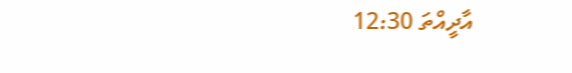އާދީއްތަ 12:30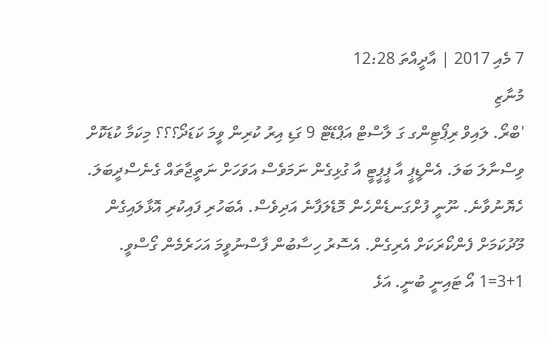7 މެއި 2017 | އާދީއްތަ 12:28
މުނާޒި
'ބްރޯ. ލައިވް ރިޕޯޓިންގ ގަ ލާސްޓް އަޕްޑޭޓް 9 ގަޑި އިރު ކުރިން ވީމަ ކަޑަދޯ؟؟؟ މިކަމާ ކުޑަކޮށް ވިސްނާލަ ބަލަ. އެންޑީޕީ އާ ޕީޕީޓީ އާ ގުޅިގެން ނަމަވެސް އަވަހަށް ނަތީޖާތައް ގެނެސްދީބަލަ. ހެޔޮނުވާނެ. ނޫނީ ފުށްގަނޑެންހެން މޮޑެލަފާނެ އަދިވެސް. އެބަހުރި ފައިކުރި އޮޅާލައިގެން މޫދުކަމަށް ފެންކޯރަކަށް އެރިގެން. އެސޮރު ހިސާބުން ފާސްނުވީމަ އަހަރެމެން ގޯސްވީ. 1+3=1 އޯ ޓައިނީ ބުނީ. އަޅެ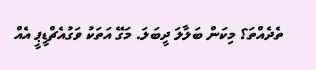ތެދެއްތަ؟ މިކަން ބަލާލަ ދީބަލަ. މަގޭ އަތަކު ވަގުއެޗްޑީޕީ އެއް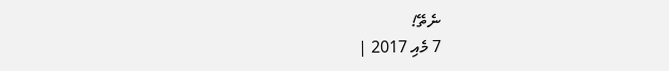ނެތޭ!
7 މެއި 2017 |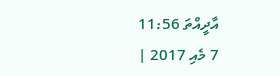އާދީއްތަ 11:56
7 މެއި 2017 |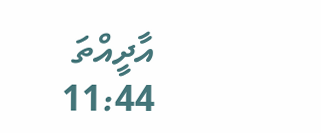އާދީއްތަ 11:44